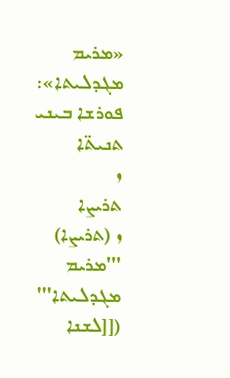«ܡܪܝܡ ܡܓܕܠܝܬܐ»: ܦܘܪܫܐ ܒܝܢܝ ܬܢܝܬ̈ܐ
ܙ
ܬܪܝܨܐ
ܙ (ܬܪܝܨܐ)
'''ܡܪܝܡ ܡܓܕܠܝܬܐ''' ([[ܠܫܢܐ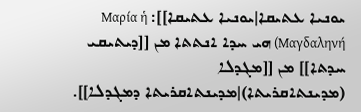ܝܘܢܝܐ ܥܬܝܩܐ|ܝܘܢܝܐ ܥܬܝܩܐ]]: Μαρία ἡ Μαγδαληνή) ܗܝ ܚܕܐ ܐܢܬܬܐ ܡܢ [[ܕܝܬܝܩܝ ܚܕܬܐ]] ܡܢ [[ܡܓܕܠܐ (ܡܕܝܢܬܐܩܪܝܬܐ)|ܡܕܝܢܬܐܩܪܝܬܐ ܕܡܓܕܠܐ]].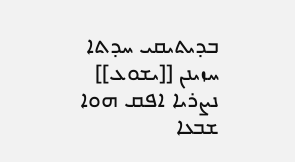ܒܕܝܬܝܩܝ ܚܕܬܐ ܚܙܝܢܢ [[ܝܫܘܥ]] ܢܨܪܝܐ ܐܦܩ ܗܘܐ ܫܒܥܐ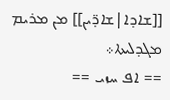[[ܫܐܕܐ|ܫܐܕ̈ܝܢ]] ܡܢ ܡܪܝܡ ܡܓܕܠܝܬܐ܀
== ܐܦ ܚܙܝ ==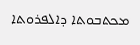ܡܟܬܒܘܬܐ ܕܐܠܦܪܘܬܐ